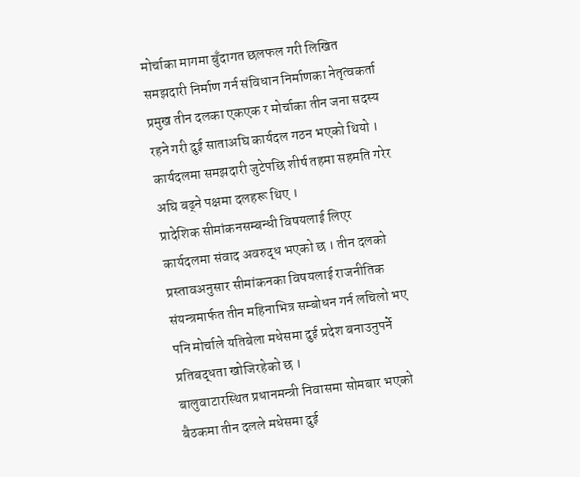मोर्चाका मागमा बुँदागत छलफल गरी लिखित समझदारी निर्माण गर्न संविधान निर्माणका नेतृत्वकर्ता प्रमुख तीन दलका एकएक र मोर्चाका तीन जना सदस्य रहने गरी दुई साताअघि कार्यदल गठन भएको थियो । कार्यदलमा समझदारी जुटेपछि शीर्ष तहमा सहमति गरेर अघि बढ्ने पक्षमा दलहरू थिए ।
प्रादेशिक सीमांकनसम्बन्धी विषयलाई लिएर कार्यदलमा संवाद अवरुद्ध भएको छ । तीन दलको प्रस्तावअनुसार सीमांकनका विषयलाई राजनीतिक संयन्त्रमार्फत तीन महिनाभित्र सम्बोधन गर्न लचिलो भए पनि मोर्चाले यतिबेला मधेसमा दुई प्रदेश बनाउनुपर्ने प्रतिबद्धता खोजिरहेको छ ।
बालुवाटारस्थित प्रधानमन्त्री निवासमा सोमबार भएको बैठकमा तीन दलले मधेसमा दुई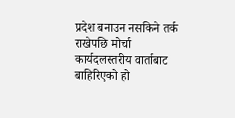प्रदेश बनाउन नसकिने तर्क राखेपछि मोर्चा कार्यदलस्तरीय वार्ताबाट बाहिरिएको हो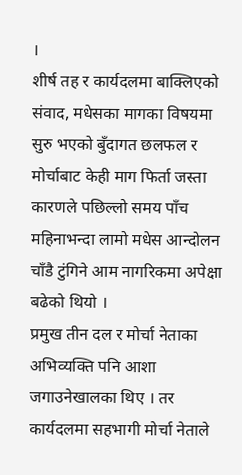।
शीर्ष तह र कार्यदलमा बाक्लिएको संवाद, मधेसका मागका विषयमा सुरु भएको बुँदागत छलफल र मोर्चाबाट केही माग फिर्ता जस्ता कारणले पछिल्लो समय पाँच महिनाभन्दा लामो मधेस आन्दोलन चाँडै टुंगिने आम नागरिकमा अपेक्षा बढेको थियो ।
प्रमुख तीन दल र मोर्चा नेताका अभिव्यक्ति पनि आशा जगाउनेखालका थिए । तर कार्यदलमा सहभागी मोर्चा नेताले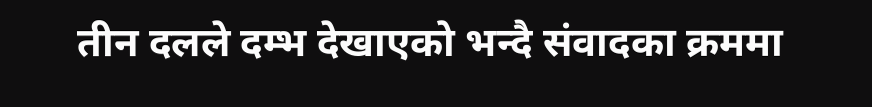तीन दलले दम्भ देखाएको भन्दै संवादका क्रममा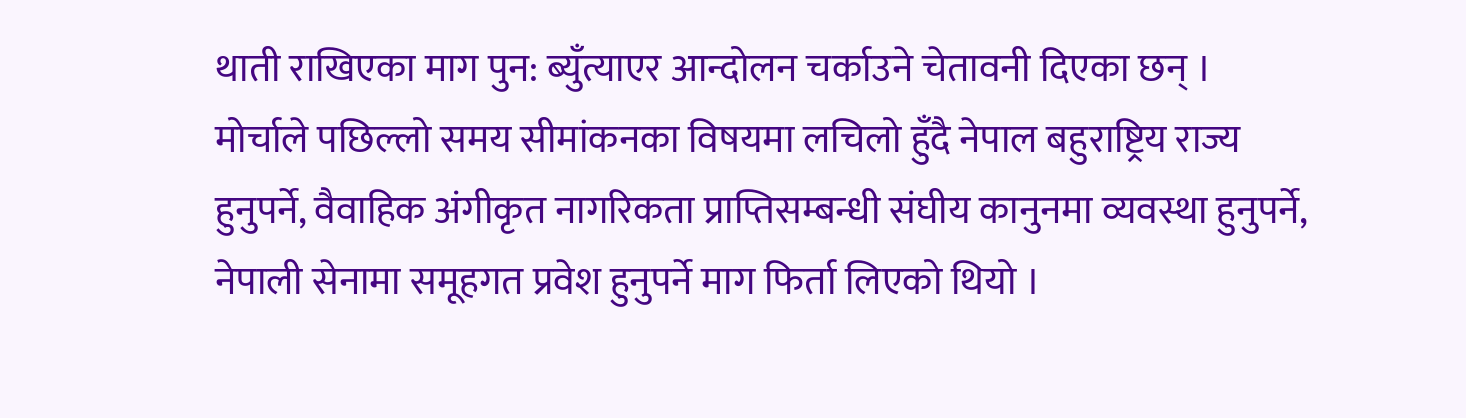थाती राखिएका माग पुन: ब्युँत्याएर आन्दोलन चर्काउने चेतावनी दिएका छन् ।
मोर्चाले पछिल्लो समय सीमांकनका विषयमा लचिलो हुँदै नेपाल बहुराष्ट्रिय राज्य हुनुपर्ने, वैवाहिक अंगीकृत नागरिकता प्राप्तिसम्बन्धी संघीय कानुनमा व्यवस्था हुनुपर्ने, नेपाली सेनामा समूहगत प्रवेश हुनुपर्ने माग फिर्ता लिएको थियो ।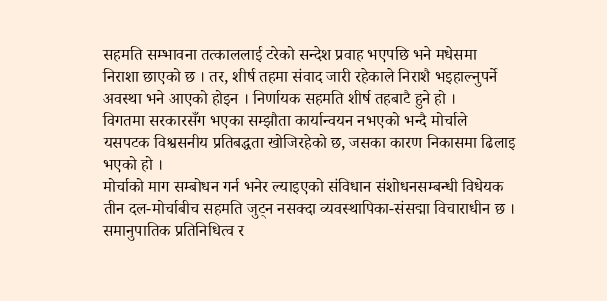सहमति सम्भावना तत्काललाई टरेको सन्देश प्रवाह भएपछि भने मधेसमा निराशा छाएको छ । तर, शीर्ष तहमा संवाद जारी रहेकाले निराशै भइहाल्नुपर्ने अवस्था भने आएको होइन । निर्णायक सहमति शीर्ष तहबाटै हुने हो ।
विगतमा सरकारसँग भएका सम्झौता कार्यान्वयन नभएको भन्दै मोर्चाले यसपटक विश्वसनीय प्रतिबद्धता खोजिरहेको छ, जसका कारण निकासमा ढिलाइ भएको हो ।
मोर्चाको माग सम्बोधन गर्न भनेर ल्याइएको संविधान संशोधनसम्बन्धी विधेयक तीन दल-मोर्चाबीच सहमति जुट्न नसक्दा व्यवस्थापिका-संसद्मा विचाराधीन छ । समानुपातिक प्रतिनिधित्व र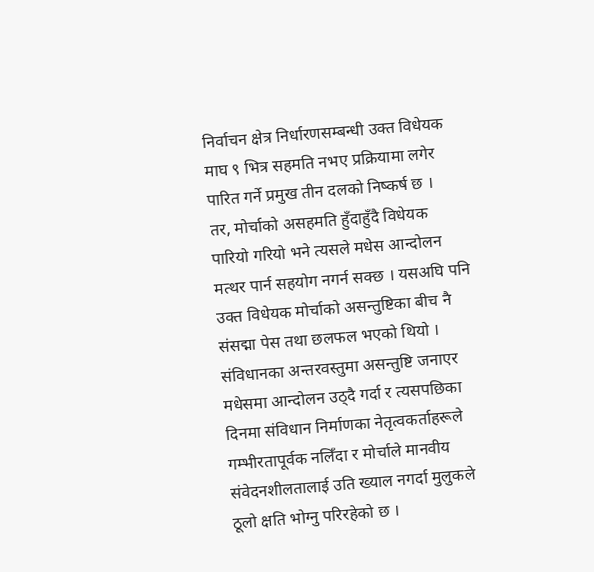निर्वाचन क्षेत्र निर्धारणसम्बन्धी उक्त विधेयक माघ ९ भित्र सहमति नभए प्रक्रियामा लगेर पारित गर्ने प्रमुख तीन दलको निष्कर्ष छ ।
तर, मोर्चाको असहमति हुँदाहुँदै विधेयक पारियो गरियो भने त्यसले मधेस आन्दोलन मत्थर पार्न सहयोग नगर्न सक्छ । यसअघि पनि उक्त विधेयक मोर्चाको असन्तुष्टिका बीच नै संसद्मा पेस तथा छलफल भएको थियो ।
संविधानका अन्तरवस्तुमा असन्तुष्टि जनाएर मधेसमा आन्दोलन उठ्दै गर्दा र त्यसपछिका दिनमा संविधान निर्माणका नेतृत्वकर्ताहरूले गम्भीरतापूर्वक नलिँदा र मोर्चाले मानवीय संवेदनशीलतालाई उति ख्याल नगर्दा मुलुकले ठूलो क्षति भोग्नु परिरहेको छ ।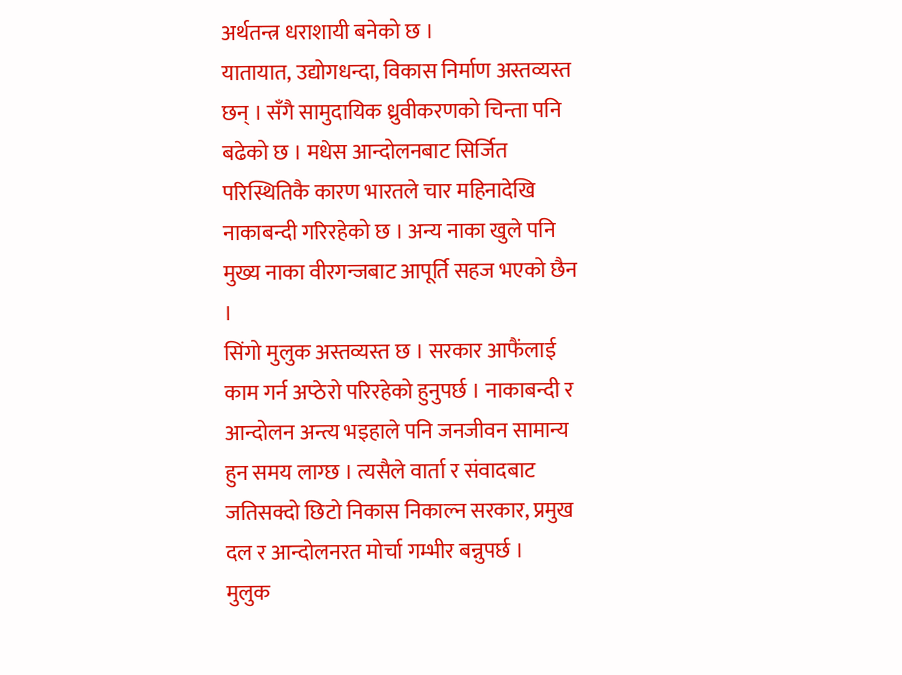अर्थतन्त्र धराशायी बनेको छ ।
यातायात, उद्योगधन्दा, विकास निर्माण अस्तव्यस्त छन् । सँगै सामुदायिक ध्रुवीकरणको चिन्ता पनि बढेको छ । मधेस आन्दोलनबाट सिर्जित परिस्थितिकै कारण भारतले चार महिनादेखि नाकाबन्दी गरिरहेको छ । अन्य नाका खुले पनि मुख्य नाका वीरगन्जबाट आपूर्ति सहज भएको छैन ।
सिंगो मुलुक अस्तव्यस्त छ । सरकार आफैंलाई काम गर्न अप्ठेरो परिरहेको हुनुपर्छ । नाकाबन्दी र आन्दोलन अन्त्य भइहाले पनि जनजीवन सामान्य हुन समय लाग्छ । त्यसैले वार्ता र संवादबाट जतिसक्दो छिटो निकास निकाल्न सरकार, प्रमुख दल र आन्दोलनरत मोर्चा गम्भीर बन्नुपर्छ ।
मुलुक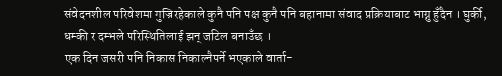संवेदनशील परिवेशमा गुज्रिरहेकाले कुनै पनि पक्ष कुनै पनि बहानामा संवाद प्रक्रियाबाट भाग्नु हुँदैन । घुर्की, धम्की र दम्भले परिस्थितिलाई झन् जटिल बनाउँछ ।
एक दिन जसरी पनि निकास निकाल्नैपर्ने भएकाले वार्ता-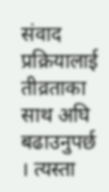संवाद प्रक्रियालाई तीव्रताका साथ अघि बढाउनुपर्छ । त्यस्ता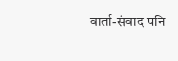वार्ता-संवाद पनि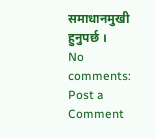समाधानमुखी हुनुपर्छ ।
No comments:
Post a Comment